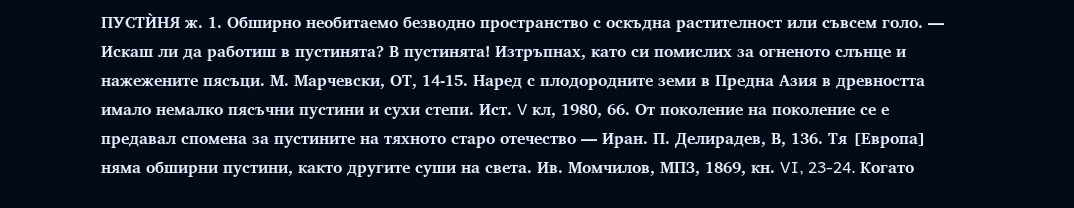ПУСТЍНЯ ж. 1. Обширно необитаемо безводно пространство с оскъдна растителност или съвсем голо. — Искаш ли да работиш в пустинята? В пустинята! Изтръпнах, като си помислих за огненото слънце и нажежените пясъци. М. Марчевски, ОТ, 14-15. Наред с плодородните земи в Предна Азия в древността имало немалко пясъчни пустини и сухи степи. Ист. V кл, 1980, 66. От поколение на поколение се е предавал спомена за пустините на тяхното старо отечество — Иран. П. Делирадев, В, 136. Тя [Европа] няма обширни пустини, както другите суши на света. Ив. Момчилов, МПЗ, 1869, кн. VI, 23-24. Когато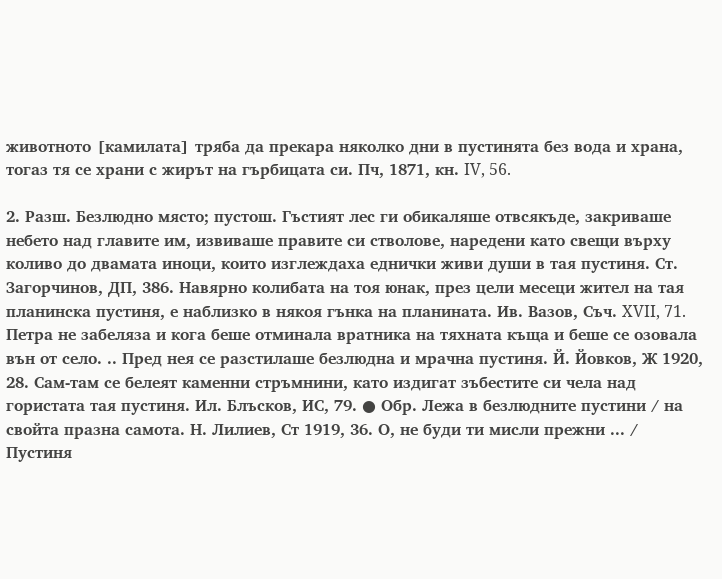животното [камилата] тряба да прекара няколко дни в пустинята без вода и храна, тогаз тя се храни с жирът на гърбицата си. Пч, 1871, кн. IV, 56.

2. Разш. Безлюдно място; пустош. Гъстият лес ги обикаляше отвсякъде, закриваше небето над главите им, извиваше правите си стволове, наредени като свещи върху коливо до двамата иноци, които изглеждаха еднички живи души в тая пустиня. Ст. Загорчинов, ДП, 386. Навярно колибата на тоя юнак, през цели месеци жител на тая планинска пустиня, е наблизко в някоя гънка на планината. Ив. Вазов, Съч. XVII, 71. Петра не забеляза и кога беше отминала вратника на тяхната къща и беше се озовала вън от село. .. Пред нея се разстилаше безлюдна и мрачна пустиня. Й. Йовков, Ж 1920, 28. Сам-там се белеят каменни стръмнини, като издигат зъбестите си чела над гористата тая пустиня. Ил. Блъсков, ИС, 79. ● Обр. Лежа в безлюдните пустини / на свойта празна самота. Н. Лилиев, Ст 1919, 36. О, не буди ти мисли прежни ... / Пустиня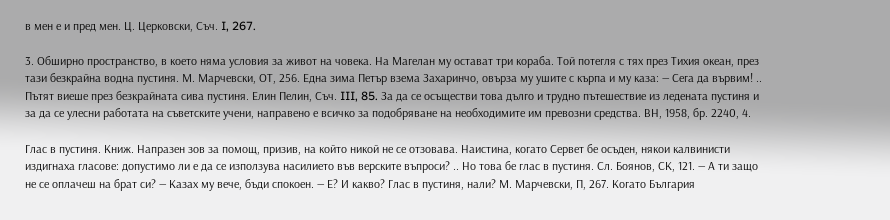в мен е и пред мен. Ц. Церковски, Съч. I, 267.

3. Обширно пространство, в което няма условия за живот на човека. На Магелан му остават три кораба. Той потегля с тях през Тихия океан, през тази безкрайна водна пустиня. М. Марчевски, ОТ, 256. Една зима Петър взема Захаринчо, овърза му ушите с кърпа и му каза: — Сега да вървим! .. Пътят виеше през безкрайната сива пустиня. Елин Пелин, Съч. III, 85. За да се осъществи това дълго и трудно пътешествие из ледената пустиня и за да се улесни работата на съветските учени, направено е всичко за подобряване на необходимите им превозни средства. ВН, 1958, бр. 2240, 4.

Глас в пустиня. Книж. Напразен зов за помощ, призив, на който никой не се отзовава. Наистина, когато Сервет бе осъден, някои калвинисти издигнаха гласове: допустимо ли е да се използува насилието във верските въпроси? .. Но това бе глас в пустиня. Сл. Боянов, СК, 121. — А ти защо не се оплачеш на брат си? — Казах му вече, бъди спокоен. — Е? И какво? Глас в пустиня, нали? М. Марчевски, П, 267. Когато България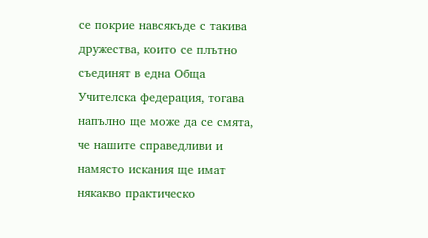се покрие навсякъде с такива дружества, които се плътно съединят в една Обща Учителска федерация, тогава напълно ще може да се смята, че нашите справедливи и намясто искания ще имат някакво практическо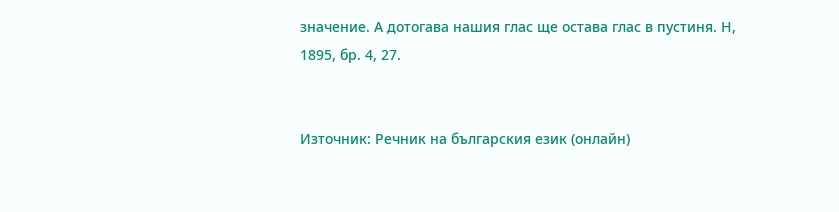значение. А дотогава нашия глас ще остава глас в пустиня. Н, 1895, бр. 4, 27.


Източник: Речник на българския език (онлайн)